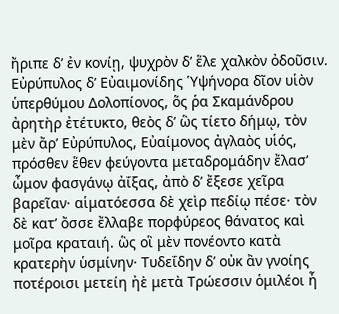ἤριπε δʼ ἐν κονίῃ, ψυχρὸν δʼ ἕλε χαλκὸν ὀδοῦσιν. Εὐρύπυλος δʼ Εὐαιμονίδης Ὑψήνορα δῖον υἱὸν ὑπερθύμου Δολοπίονος, ὅς ῥα Σκαμάνδρου ἀρητὴρ ἐτέτυκτο, θεὸς δʼ ὣς τίετο δήμῳ, τὸν μὲν ἄρʼ Εὐρύπυλος, Εὐαίμονος ἀγλαὸς υἱός, πρόσθεν ἕθεν φεύγοντα μεταδρομάδην ἔλασʼ ὦμον φασγάνῳ ἀΐξας, ἀπὸ δʼ ἔξεσε χεῖρα βαρεῖαν· αἱματόεσσα δὲ χεὶρ πεδίῳ πέσε· τὸν δὲ κατʼ ὄσσε ἔλλαβε πορφύρεος θάνατος καὶ μοῖρα κραταιή. ὣς οἳ μὲν πονέοντο κατὰ κρατερὴν ὑσμίνην· Τυδεΐδην δʼ οὐκ ἂν γνοίης ποτέροισι μετείη ἠὲ μετὰ Τρώεσσιν ὁμιλέοι ἦ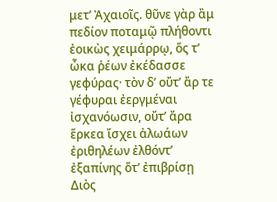μετʼ Ἀχαιοῖς. θῦνε γὰρ ἂμ πεδίον ποταμῷ πλήθοντι ἐοικὼς χειμάρρῳ, ὅς τʼ ὦκα ῥέων ἐκέδασσε γεφύρας· τὸν δʼ οὔτʼ ἄρ τε γέφυραι ἐεργμέναι ἰσχανόωσιν, οὔτʼ ἄρα ἕρκεα ἴσχει ἀλωάων ἐριθηλέων ἐλθόντʼ ἐξαπίνης ὅτʼ ἐπιβρίσῃ Διὸς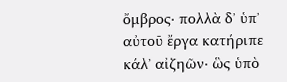ὄμβρος· πολλὰ δʼ ὑπʼ αὐτοῦ ἔργα κατήριπε κάλʼ αἰζηῶν· ὣς ὑπὸ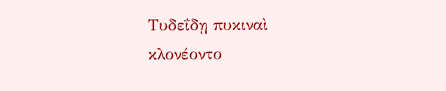Τυδεΐδῃ πυκιναὶ κλονέοντο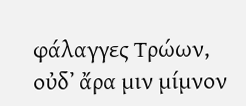φάλαγγες Τρώων, οὐδʼ ἄρα μιν μίμνον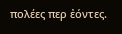πολέες περ ἐόντες.